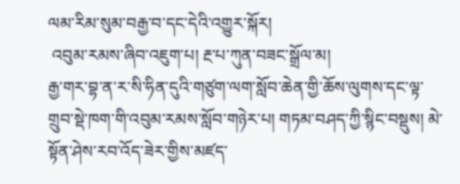ལམ་རིམ་སུམ་བརྒྱ་བ་དང་དེའི་འགྱུར་སྐོར།
 འབུམ་རམས་ཞིབ་འཇུག་པ། རྔ་པ་ཀུན་བཟང་སྒྲོལ་མ།
རྒྱ་གར་བྷ་ན་ར་སི་ཧིན་དུའི་གཙུག་ལག་སློབ་ཆེན་གྱི་ཆོས་ལུགས་དང་ལྟ་གྲུབ་སྡེ་ཁག་གི་འབུམ་རམས་སློབ་གཉེར་པ། གཏམ་བཤད་ཀྱི་སྙིང་བསྡུས། མེ་སྟོན་ཤེས་རབ་འོད་ཟེར་གྱིས་མཛད་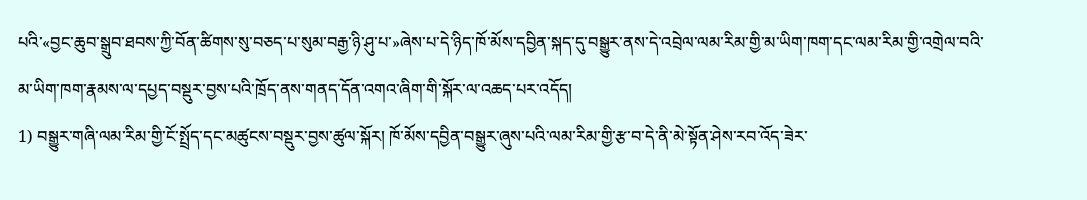པའི་«བྱང་ཆུབ་སྒྲུབ་ཐབས་ཀྱི་བོན་ཚིགས་སུ་བཅད་པ་སུམ་བརྒྱ་ཉི་ཤུ་པ་»ཞེས་པ་དེ་ཉིད་ཁོ་མོས་དབྱིན་སྐད་དུ་བསྒྱུར་ནས་དེ་འབྲེལ་ལམ་རིམ་གྱི་མ་ཡིག་ཁག་དང་ལམ་རིམ་གྱི་འགྲེལ་བའི་མ་ཡིག་ཁག་རྣམས་ལ་དཔྱད་བསྡུར་བྱས་པའི་ཁྲོད་ནས་གནད་དོན་འགའ་ཞིག་གི་སྐོར་ལ་འཆད་པར་འདོད།
1) བསྒྱུར་གཞི་ལམ་རིམ་གྱི་ངོ་སྤྲོད་དང་མཚུངས་བསྡུར་བྱས་ཚུལ་སྐོར། ཁོ་མོས་དབྱིན་བསྒྱུར་ཞུས་པའི་ལམ་རིམ་གྱི་རྩ་བ་དེ་ནི་མེ་སྟོན་ཤེས་རབ་འོད་ཟེར་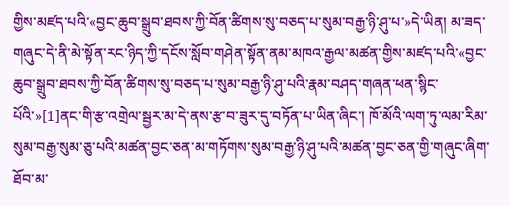གྱིས་མཛད་པའི་«བྱང་ཆུབ་སྒྲུབ་ཐབས་ཀྱི་བོན་ཚིགས་སུ་བཅད་པ་སུམ་བརྒྱ་ཉི་ཤུ་པ་»དེ་ཡིན། མ་ཟད་གཞུང་དེ་ནི་མེ་སྟོན་རང་ཉིད་ཀྱི་དངོས་སློབ་གཤེན་སྟོན་ནམ་མཁའ་རྒྱལ་མཚན་གྱིས་མཛད་པའི་«བྱང་ཆུབ་སྒྲུབ་ཐབས་ཀྱི་བོན་ཚིགས་སུ་བཅད་པ་སུམ་བརྒྱ་ཉི་ཤུ་པའི་རྣམ་བཤད་གཞན་ཕན་སྙིང་པོའི་»[1]ནང་གི་རྩ་འགྲེལ་སྦྱར་མ་དེ་ནས་རྩ་བ་ཟུར་དུ་བཏོན་པ་ཡིན་ཞིང་། ཁོ་མོའི་ལག་ཏུ་ལམ་རིམ་སུམ་བརྒྱ་སུམ་ཅུ་པའི་མཚན་བྱང་ཅན་མ་གཏོགས་སུམ་བརྒྱ་ཉི་ཤུ་པའི་མཚན་བྱང་ཅན་གྱི་གཞུང་ཞིག་ཐོབ་མ་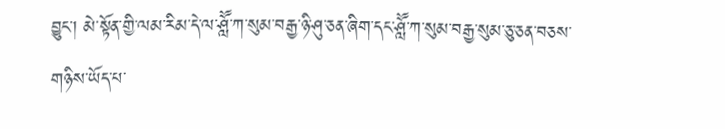བྱུང་། མེ་སྟོན་གྱི་ལམ་རིམ་དེ་ལ་ཤླཽ་ཀ་སུམ་བརྒྱ་ཉི་ཤུ་ཅན་ཞིག་དང་ཤླཽ་ཀ་སུམ་བརྒྱ་སུམ་ཅུ་ཅན་བཅས་གཉིས་ཡོད་པ་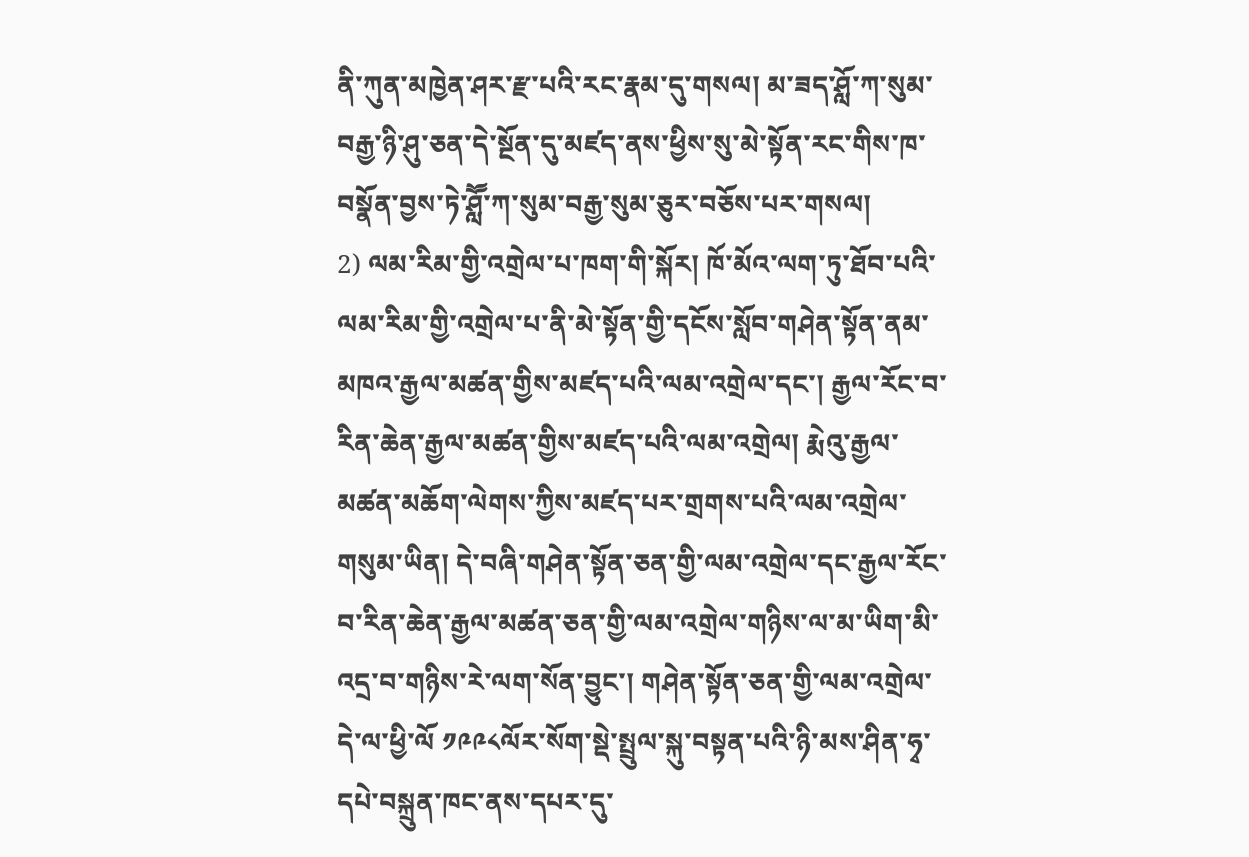ནི་ཀུན་མཁྱེན་ཤར་རྫ་པའི་རང་རྣམ་དུ་གསལ། མ་ཟད་ཤློ་ཀ་སུམ་བརྒྱ་ཉི་ཤུ་ཅན་དེ་སྔོན་དུ་མཛད་ནས་ཕྱིས་སུ་མེ་སྟོན་རང་གིས་ཁ་བསྣོན་བྱས་ཏེ་ཤླཽ་ཀ་སུམ་བརྒྱ་སུམ་ཅུར་བཅོས་པར་གསལ།
2) ལམ་རིམ་གྱི་འགྲེལ་པ་ཁག་གི་སྐོར། ཁོ་མོའ་ལག་ཏུ་ཐོབ་པའི་ལམ་རིམ་གྱི་འགྲེལ་པ་ནི་མེ་སྟོན་གྱི་དངོས་སློབ་གཤེན་སྟོན་ནམ་མཁའ་རྒྱལ་མཚན་གྱིས་མཛད་པའི་ལམ་འགྲེལ་དང་། རྒྱལ་རོང་བ་རིན་ཆེན་རྒྱལ་མཚན་གྱིས་མཛད་པའི་ལམ་འགྲེལ། རྨེའུ་རྒྱལ་མཚན་མཆོག་ལེགས་ཀྱིས་མཛད་པར་གྲགས་པའི་ལམ་འགྲེལ་གསུམ་ཡིན། དེ་བཞི་གཤེན་སྟོན་ཅན་གྱི་ལམ་འགྲེལ་དང་རྒྱལ་རོང་བ་རིན་ཆེན་རྒྱལ་མཚན་ཅན་གྱི་ལམ་འགྲེལ་གཉིས་ལ་མ་ཡིག་མི་འདྲ་བ་གཉིས་རེ་ལག་སོན་བྱུང་། གཤེན་སྟོན་ཅན་གྱི་ལམ་འགྲེལ་དེ་ལ་ཕྱི་ལོ ༡༩༩༨ལོར་སོག་སྡེ་སྤྲུལ་སྐུ་བསྟན་པའི་ཉི་མས་ཤིན་ཧྭ་དཔེ་བསྐྲུན་ཁང་ནས་དཔར་དུ་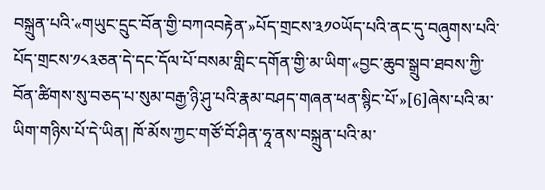བསྐྲུན་པའི་«གཡུང་དྲུང་བོན་གྱི་བཀའབརྟེན་»པོད་གྲངས་༣༡༠ཡོད་པའི་ནང་དུ་བཞུགས་པའི་པོད་གྲངས་༡༨༣ཅན་དེ་དང་དོལ་པོ་བསམ་གླིང་དགོན་གྱི་མ་ཡིག་«བྱང་ཆུབ་སྒྲུབ་ཐབས་ཀྱི་བོན་ཚིགས་སུ་བཅད་པ་སུམ་བརྒྱ་ཉི་ཤུ་པའི་རྣམ་བཤད་གཞན་ཕན་སྙིང་པོ་»[6]ཞེས་པའི་མ་ཡིག་གཉིས་པོ་དེ་ཡིན། ཁོ་མོས་ཀྱང་གཙོ་བོ་ཤིན་ཧཱ་ནས་བསྐྲུན་པའི་མ་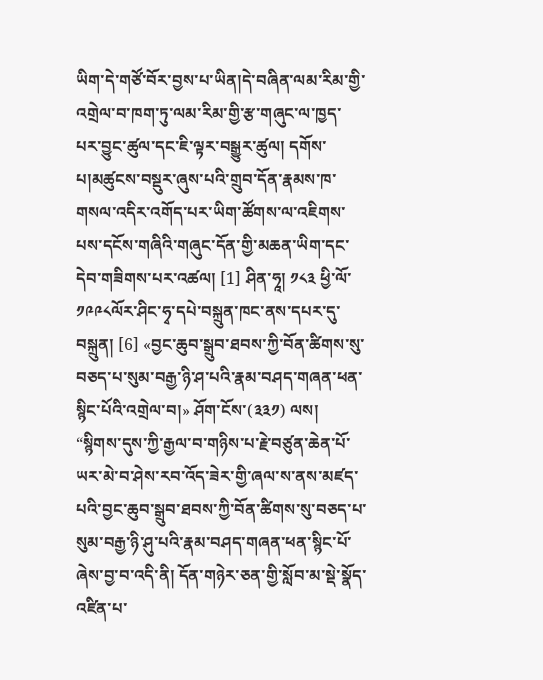ཡིག་དེ་གཙོ་བོར་བྱས་པ་ཡིན།དེ་བཞིན་ལམ་རིམ་གྱི་འགྲེལ་བ་ཁག་ཏུ་ལམ་རིམ་གྱི་རྩ་གཞུང་ལ་ཁྱད་པར་བྱུང་ཚུལ་དང་ཇི་ལྟར་བསྒྱུར་ཚུལ། དགོས་པ།མཚུངས་བསྡུར་ཞུས་པའི་གྲུབ་དོན་རྣམས་ཁ་གསལ་འདིར་འགོད་པར་ཡིག་ཚོགས་ལ་འཇིགས་པས་དངོས་གཞིའི་གཞུང་དོན་གྱི་མཆན་ཡིག་དང་དེབ་གཟིགས་པར་འཚལ། [1] ཤིན་ཧཱ། ༡༨༣ ཕྱི་ལོ་༡༩༩༨ལོར་ཤིང་ཧྭ་དཔེ་བསྐྲུན་ཁང་ནས་དཔར་དུ་བསྐྲུན། [6] «བྱང་ཆུབ་སྒྲུབ་ཐབས་ཀྱི་བོན་ཚིགས་སུ་བཅད་པ་སུམ་བརྒྱ་ཉི་ཤ་པའི་རྣམ་བཤད་གཞན་ཕན་སྙིང་པོའི་འགྲེལ་བ།» ཤོག་ངོས་(༣༣༡) ལས། “སྙིགས་དུས་ཀྱི་རྒྱལ་བ་གཉིས་པ་རྗེ་བཙུན་ཆེན་པོ་ཡར་མེ་བ་ཤེས་རབ་འོད་ཟེར་གྱི་ཞལ་ས་ནས་མཛད་པའི་བྱང་ཆུབ་སྒྲུབ་ཐབས་ཀྱི་བོན་ཚིགས་སུ་བཅད་པ་སུམ་བརྒྱ་ཉི་ཤུ་པའི་རྣམ་བཤད་གཞན་ཕན་སྙིང་པོ་ཞེས་བྱ་བ་འདི་ནི། དོན་གཉེར་ཅན་གྱི་སློབ་མ་སྡེ་སྣོད་འཛིན་པ་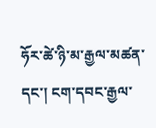ཧོར་ཚེ་ཉི་མ་རྒྱལ་མཚན་དང་། ངག་དབང་རྒྱལ་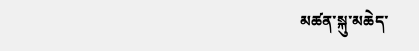མཚན་སྐུ་མཆེད་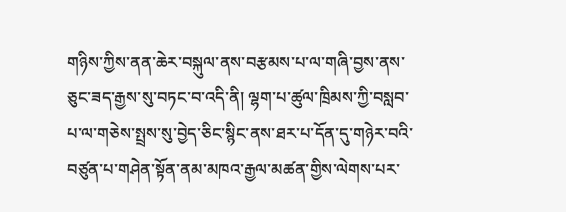གཉིས་ཀྱིས་ནན་ཆེར་བསྐུལ་ནས་བརྩམས་པ་ལ་གཞི་བྱས་ནས་ཅུང་ཟད་རྒྱས་སུ་བཏང་བ་འདི་ནི། ལྷག་པ་ཚུལ་ཁྲིམས་ཀྱི་བསླབ་པ་ལ་གཅེས་སྤྲས་སུ་བྱེད་ཅིང་སྙིང་ནས་ཐར་པ་དོན་དུ་གཉེར་བའི་བཙུན་པ་གཤེན་སྟོན་ནམ་མཁའ་རྒྱལ་མཚན་གྱིས་ལེགས་པར་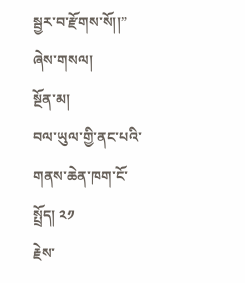སྦྱར་བ་རྫོགས་སོ།།” ཞེས་གསལ།
སྔོན་མ།
བལ་ཡུལ་གྱི་ནང་པའི་གནས་ཆེན་ཁག་ངོ་སྤྲོད། ༢༡
རྗེས་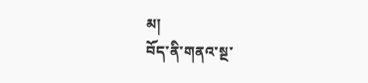མ།
བོད་ནི་གནའ་སྔ་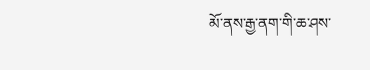མོ་ནས་རྒྱ་ནག་གི་ཆ་ཤས་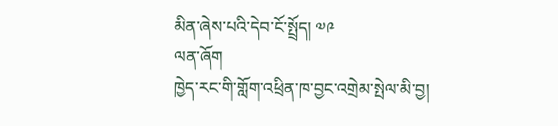མིན་ཞེས་པའི་དེབ་ངོ་སྤྲོད། ༧༩
ལན་ཞོག
ཁྱེད་རང་གི་གློག་འཕྲིན་ཁ་བྱང་འགྲེམ་སྤེལ་མི་བྱ།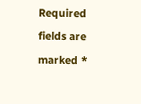Required fields are marked *